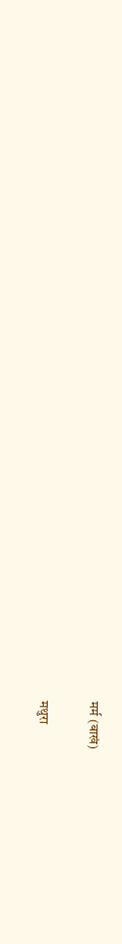मर्म (बाखं)

मथुरा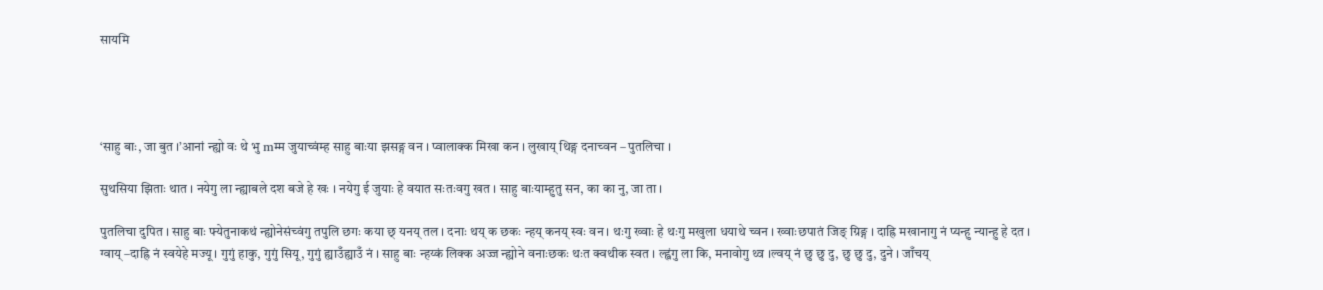सायमि




‘साहु बाः, जा बुत ।’आनां न्ह्यो वः थे भु mम्म जुयाच्वंम्ह साहु बाःया झसङ्ग वन । प्वालाक्क मिखा कन । लुखाय् थिङ्ग दनाच्वन – पुतलिचा ।

सुथसिया झिताः थात । नयेगु ला न्ह्याबले दश बजे हे खः । नयेगु ई जुयाः हे वयात सःतःवगु खत । साहु बाःयाम्हुतु सन, का का नु, जा ता ।

पुतलिचा दुपित । साहु बाः फ्येतुनाकथं न्ह्योनेसंच्वंगु तपुलि छगः कया छ् यनय् तल । दनाः थय् क छकः न्हय् कनय् स्वः वन । थःगु ख्वाः हे थःगु मखुला धयाथे च्वन । ख्वाःछपातं जिङ् ग्रिङ्ग । दाह्रि मखानागु नं प्यन्हु न्यान्हु हे दत ।
ग्वाय् –दाह्रि नं स्वयेहे मज्यू । गुगुं हाकु, गुगुं सियू, गुगुं ह्याउँह्याउँ नं । साहु बाः न्हय्कं लिक्क अज्ज न्ह्योने वनाःछकः थःत क्वथीक स्वत । ल्ह्वंगु ला कि, मनावोगु थ्व ।ल्वय् नं छु छु दु, छु छु दु, दुने । जाँचय्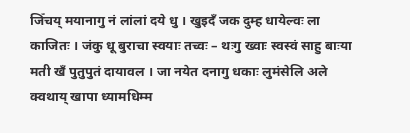जिँचय् मयानागु नं लांलां दये धु । खुइदँ जक दुम्ह धायेल्वः ला काजितः । जंकु धू बुराचा स्वयाः तच्वः – थःगु ख्वाः स्वस्वं साहु बाःया मती खँ पुतुपुतं दायावल । जा नयेत दनागु धकाः लुमंसेलि अले क्वथाय् खापा ध्यामधिम्म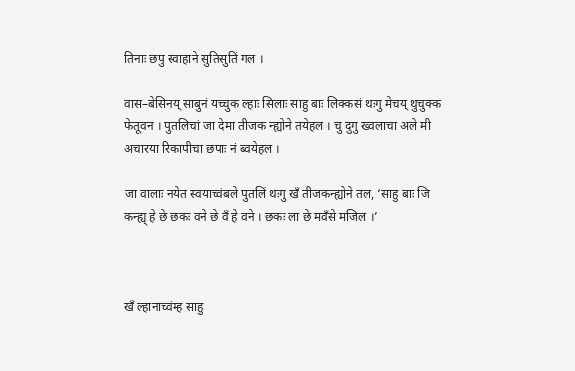तिनाः छपु स्वाहाने सुतिसुतिं गल ।

वास–बेसिनय् साबुनं यच्चुक ल्हाः सिलाः साहु बाः लिक्कसं थःगु मेचय् थुचुक्क फेतूवन । पुतलिचां जा देमा तीजक न्ह्योने तयेहल । चु दुगु ख्वलाचा अले मी अचारया रिकापीचा छपाः नं ब्वयेहल ।

जा वालाः नयेत स्वयाच्वंबले पुतलिं थःगु खँ तीजकन्ह्योने तल, ‘साहु बाः जि कन्ह्य् हे छे छकः वने छे वँ हे वने । छकः ला छे मवँसे मजिल ।’



खँ ल्हानाच्वंम्ह साहु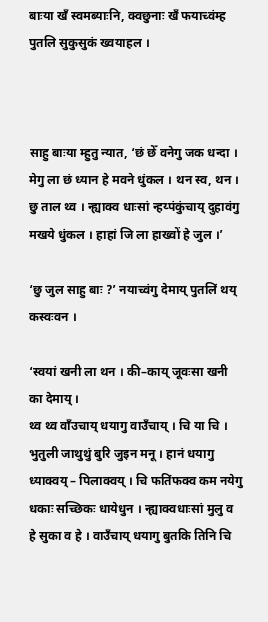बाःया खँ स्वमब्याःनि, क्वछुनाः खँ फयाच्वंम्ह पुतलि सुकुसुकं ख्वयाहल ।



साहु बाःया म्हुतु न्यात, ‘छं छेँ वनेगु जक धन्दा । मेगु ला छं ध्यान हे मवने धुंकल । थन स्व, थन । छु ताल थ्व । न्ह्याक्व धाःसां न्हय्पंकुंचाय् दुहावंगु मखये धुंकल । हाहां जि ला हाख्वों हे जुल ।’

‘छु जुल साहु बाः ?’ नयाच्वंगु देमाय् पुतलिं थय् कस्वःवन ।

‘स्वयां खनी ला थन । की–काय् जूवःसा खनी का देमाय् ।
थ्व थ्व वाँउचाय् धयागु वाउँचाय् । चि या चि । भुतुली जाथुथुं बुरि जुइन मनू । हानं धयागु ध्याक्वय् – पिलाक्वय् । चि फतिंफक्व कम नयेगु धकाः सच्छिकः धायेधुन । न्ह्याक्वधाःसां मुलु व हे सुका व हे । वाउँचाय् धयागु बुतकि तिनि चि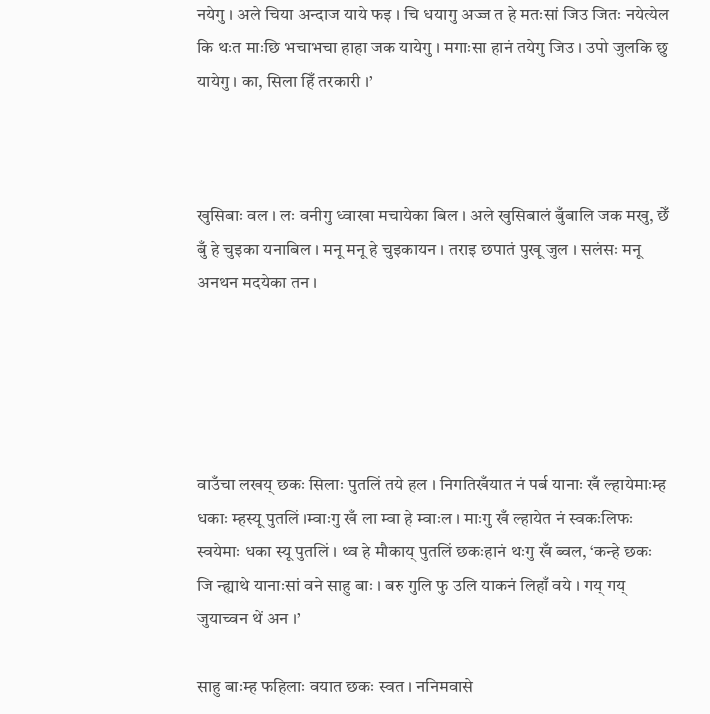नयेगु । अले चिया अन्दाज याये फइ । चि धयागु अज्ज त हे मतःसां जिउ जितः नयेत्येल कि थःत माःछि भचाभचा हाहा जक यायेगु । मगाःसा हानं तयेगु जिउ । उपो जुलकि छु यायेगु । का, सिला हिँ तरकारी ।’



खुसिबाः वल । लः वनीगु ध्वाखा मचायेका बिल । अले खुसिबालं बुँबालि जक मखु, छेँ बुँ हे चुइका यनाबिल । मनू मनू हे चुइकायन । तराइ छपातं पुखू जुल । सलंसः मनू अनथन मदयेका तन ।





वाउँचा लखय् छकः सिलाः पुतलिं तये हल । निगतिखँयात नं पर्ब यानाः खँ ल्हायेमाःम्ह धकाः म्हस्यू पुतलिं ।म्वाःगु खँ ला म्वा हे म्वाःल । माःगु खँ ल्हायेत नं स्वकःलिफः स्वयेमाः धका स्यू पुतलिं । थ्व हे मौकाय् पुतलिं छकःहानं थःगु खँ ब्वल, ‘कन्हे छकः जि न्ह्याथे यानाःसां वने साहु बाः । बरु गुलि फु उलि याकनं लिहाँ वये । गय् गय् जुयाच्वन थें अन ।’

साहु बाःम्ह फहिलाः वयात छकः स्वत । ननिमवासे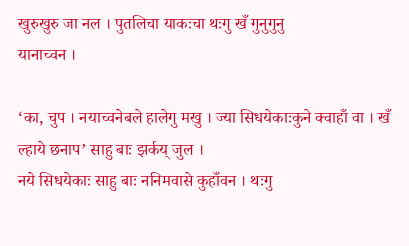खुरुखुरु जा नल । पुतलिचा याकःचा थःगु खँ गुनुगुनु
यानाच्वन ।

‘का, चुप । नयाच्वनेबले हालेगु मखु । ज्या सिधयेकाःकुने क्वाहाँ वा । खँ ल्हाये छनाप’ साहु बाः झर्कय् जुल ।
नये सिधयेकाः साहु बाः ननिमवासे कुहाँवन । थःगु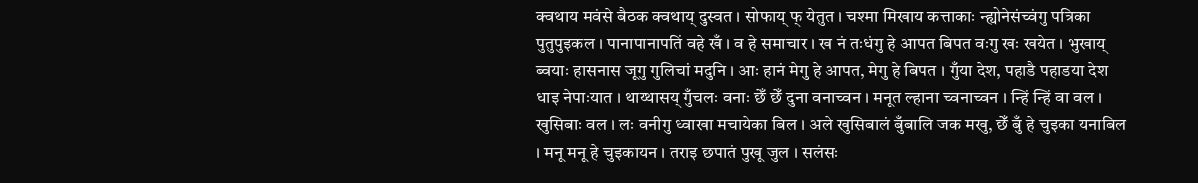क्वथाय मवंसे बैठक क्वथाय् दुस्वत । सोफाय् फ् येतुत । चश्मा मिखाय कत्ताकाः न्ह्योनेसंच्वंगु पत्रिका पुतुपुइकल । पानापानापतिं वहे खँ । व हे समाचार । ख नं तःधंगु हे आपत बिपत वःगु खः खयेत । भुखाय् ब्वयाः हासनास जूगु गुलिचां मदुनि । आः हानं मेगु हे आपत, मेगु हे बिपत । गुँया देश, पहाडै पहाडया देश धाइ नेपाःयात । थाय्थासय् गुँचलः वनाः छेँ छेँ दुना वनाच्वन । मनूत ल्हाना च्वनाच्वन । न्हिं न्हिं वा वल । खुसिबाः वल । लः वनीगु ध्वाखा मचायेका बिल । अले खुसिबालं बुँबालि जक मखु, छेँ बुँ हे चुइका यनाबिल । मनू मनू हे चुइकायन । तराइ छपातं पुखू जुल । सलंसः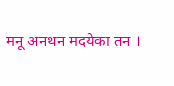मनू अनथन मदयेका तन ।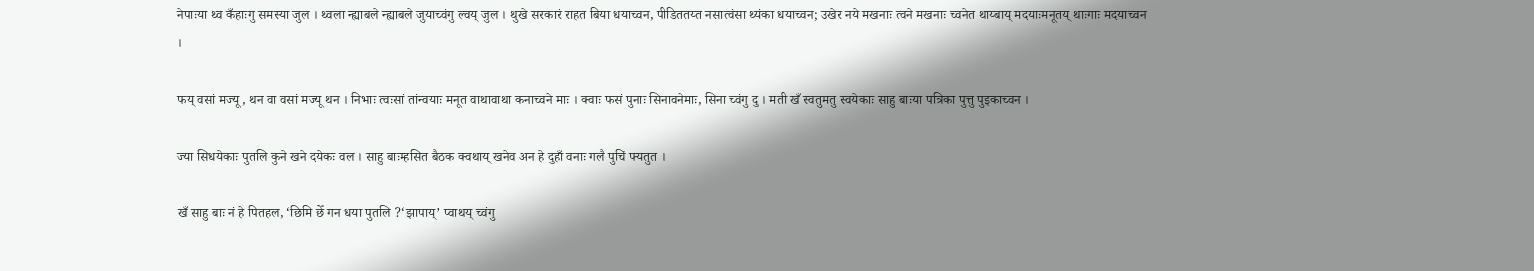नेपाःया थ्व कँहाःगु समस्या जुल । थ्वला न्ह्याबले न्ह्याबले जुयाच्वंगु ल्वय् जुल । थुखे सरकारं राहत बिया धयाच्वन, पीडिततय्त नसात्वंसा थ्यंका धयाच्वन; उखेर नये मखनाः त्वने मखनाः च्वनेत थाय्बाय् मदयाःमनूतय् थाःगाः मदयाच्वन ।

फय् वसां मज्यू, थन वा वसां मज्यू थन । निभाः त्वःसां तांन्वयाः मनूत वाथावाथा कनाच्वने माः । क्वाः फसं पुनाः सिनावनेमाः, सिना च्वंगु दु । मती खँ स्वतुमतु स्वयेकाः साहु बाःया पत्रिका पुत्तु पुइकाच्वन ।

ज्या सिधयेकाः पुतलि कुने खने दयेकः वल । साहु बाःम्हसित बैठक क्वथाय् खनेव अन हे दुहाँ वनाः गलै पुचिं फ्यतुत ।

खँ साहु बाः नं हे पितहल, ‘छिमि छेँ गन धया पुतलि ?‘झापाय्’ प्वाथय् च्वंगु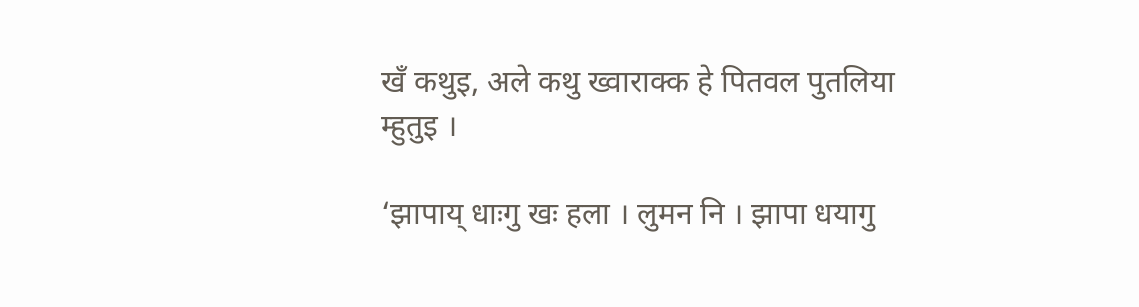खँ कथुइ, अले कथु ख्वाराक्क हे पितवल पुतलिया म्हुतुइ ।

‘झापाय् धाःगु खः हला । लुमन नि । झापा धयागु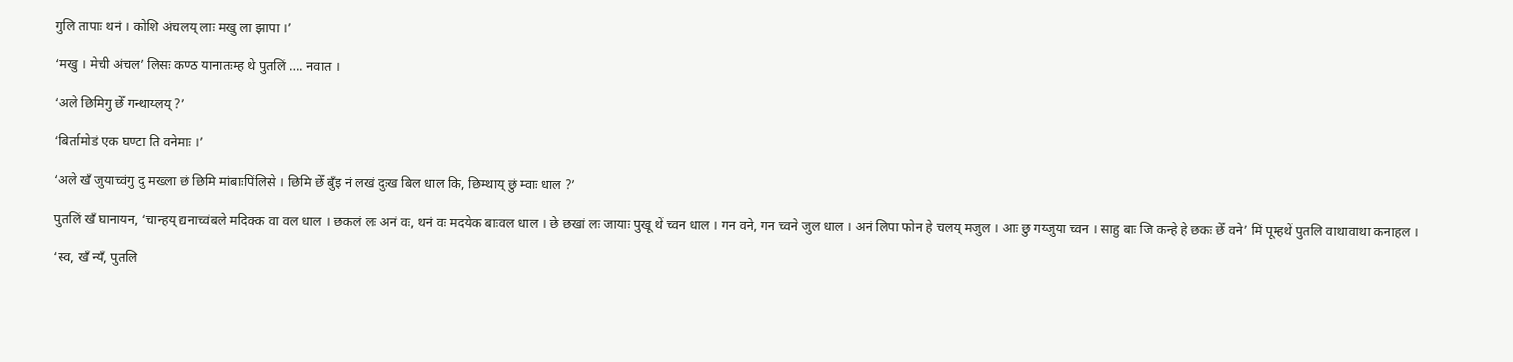गुलि तापाः थनं । कोशि अंचलय् लाः मखु ला झापा ।’

‘मखु । मेची अंचल’ लिसः कण्ठ यानातःम्ह थे पुतलिं …. नवात ।

‘अले छिमिगु छेँ गन्थाय्लय् ?’

‘बिर्तामोडं एक घण्टा ति वनेमाः ।’

‘अले खँ जुयाच्वंगु दु मख्ला छं छिमि मांबाःपिंलिसे । छिमि छेँ बुँइ नं लखं दुःख बिल धाल कि, छिम्थाय् छुं म्वाः धाल ?’

पुतलिं खँ घानायन, ‘चान्हय् द्यनाच्वंबले मदिक्क वा वल धाल । छकलं लः अनं वः, थनं वः मदयेक बाःवल धाल । छे छखां लः जायाः पुखू थें च्वन धाल । गन वने, गन च्वने जुल धाल । अनं लिपा फोन हे चलय् मजुल । आः छु गय्जुया च्वन । साहु बाः जि कन्हे हे छकः छेँ वने’ मिं पूम्हथें पुतलि वाथावाथा कनाहल ।

‘स्व, खँ न्यँ, पुतलि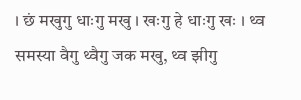। छं मखुगु धाःगु मखु । खःगु हे धाःगु खः । थ्व समस्या वैगु थ्वैगु जक मखु, थ्व झीगु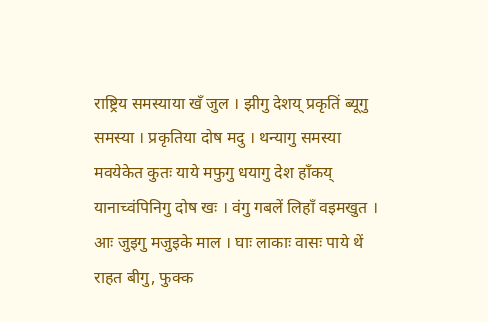राष्ट्रिय समस्याया खँ जुल । झीगु देशय् प्रकृतिं ब्यूगु समस्या । प्रकृतिया दोष मदु । थन्यागु समस्या मवयेकेत कुतः याये मफुगु धयागु देश हाँकय् यानाच्वंपिनिगु दोष खः । वंगु गबलें लिहाँ वइमखुत । आः जुइगु मजुइके माल । घाः लाकाः वासः पाये थें राहत बीगु, फुक्क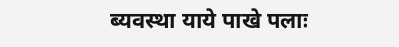ब्यवस्था याये पाखे पलाः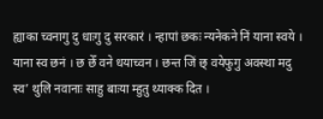ह्याका च्वनागु दु धाःगु दु सरकारं । न्हापां छकः न्यनेकने निं याना स्वये । याना स्व छनं । छ छेँ वने धयाच्वन । छन्त जिं छ् वयेफुगु अवस्था मदु स्व’ थुलि नवानाः साहु बाःया म्हुतु थ्याक्क दित ।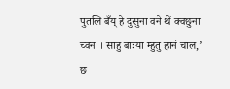पुतलि बँय् हे दुसुना वने थें क्वछुना च्वन । साहु बाःया म्हुतु हानं चाल,’ छ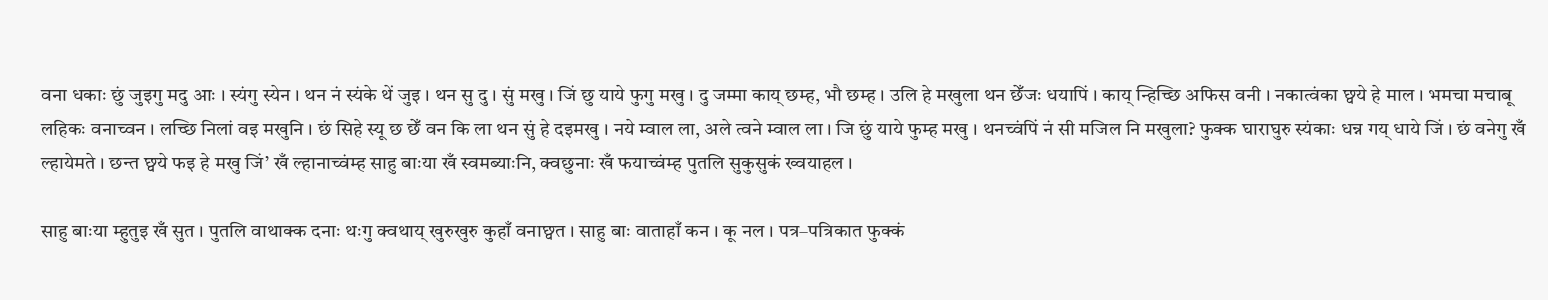वना धकाः छुं जुइगु मदु आः । स्यंगु स्येन । थन नं स्यंके थें जुइ । थन सु दु । सुं मखु । जिं छु याये फुगु मखु । दु जम्मा काय् छम्ह, भौ छम्ह । उलि हे मखुला थन छेँजः धयापिं । काय् न्हिच्छि अफिस वनी । नकात्वंका छ्वये हे माल । भमचा मचाबू लहिकः वनाच्वन । लच्छि निलां वइ मखुनि । छं सिहे स्यू छ छेँ वन कि ला थन सुं हे दइमखु । नये म्वाल ला, अले त्वने म्वाल ला । जि छुं याये फुम्ह मखु । थनच्वंपिं नं सी मजिल नि मखुला? फुक्क घाराघुरु स्यंकाः धन्न गय् धाये जिं । छं वनेगु खँ ल्हायेमते । छन्त छ्वये फइ हे मखु जिं’ खँ ल्हानाच्वंम्ह साहु बाःया खँ स्वमब्याःनि, क्वछुनाः खँ फयाच्वंम्ह पुतलि सुकुसुकं ख्वयाहल ।

साहु बाःया म्हुतुइ खँ सुत । पुतलि वाथाक्क दनाः थःगु क्वथाय् खुरुखुरु कुहाँ वनाछ्वत । साहु बाः वाताहाँ कन । कू नल । पत्र–पत्रिकात फुक्कं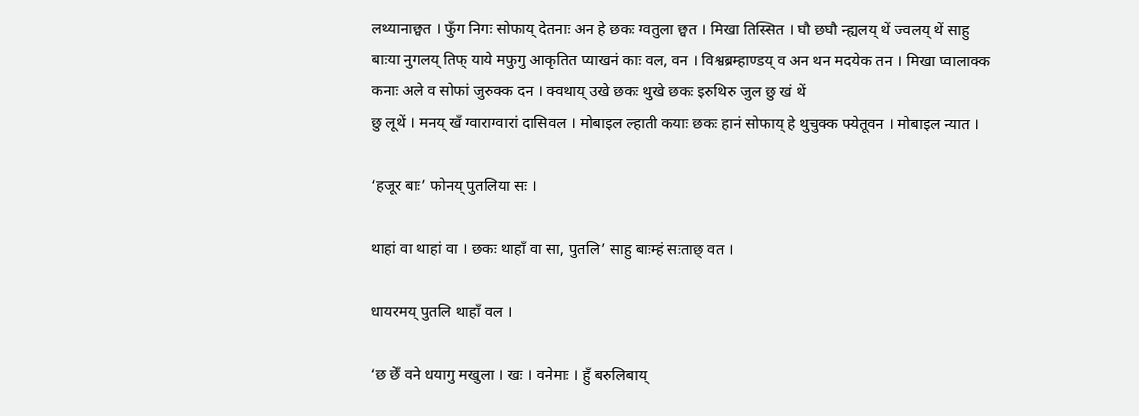लथ्यानाछ्वत । फुँग निगः सोफाय् देतनाः अन हे छकः ग्वतुला छ्वत । मिखा तिस्सित । घौ छघौ न्ह्यलय् थें ज्वलय् थें साहु बाःया नुगलय् तिफ् याये मफुगु आकृतित प्याखनं काः वल, वन । विश्वब्रम्हाण्डय् व अन थन मदयेक तन । मिखा प्वालाक्क कनाः अले व सोफां जुरुक्क दन । क्वथाय् उखे छकः थुखे छकः इरुथिरु जुल छु खं थें
छु लूथें । मनय् खँ ग्वाराग्वारां दासिवल । मोबाइल ल्हाती कयाः छकः हानं सोफाय् हे थुचुक्क फ्येतूवन । मोबाइल न्यात ।

‘हजूर बाः’ फोनय् पुतलिया सः ।

थाहां वा थाहां वा । छकः थाहाँ वा सा, पुतलि’ साहु बाःम्हं सःताछ् वत ।

धायरमय् पुतलि थाहाँ वल ।

‘छ छेँ वने धयागु मखुला । खः । वनेमाः । हुँ बरुलिबाय्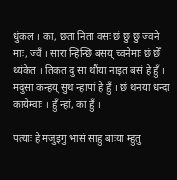धुंकल । का, छता निता वसः छं छु छु ज्वने माः, ज्वँ । सारा न्हिन्छि बसय् च्वनेमाः छं छेँ थ्यंकेत । तिकत दु सा थौंया नाइत बसं हे हुँ । मदुसा कन्हय् सुथ न्हापां हे हुँ । छं थनया धन्दा कायेम्वाः । हुँ न्हां, का हुँ ।

पत्याः हे मजुइगु भासं साहु बाःया म्हुतु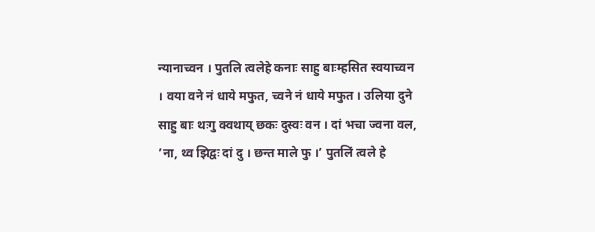न्यानाच्वन । पुतलि त्वलेहे कनाः साहु बाःम्हसित स्वयाच्वन । वया वने नं धाये मफुत, च्वने नं धाये मफुत । उलिया दुने साहु बाः थःगु क्वथाय् छकः दुस्वः वन । दां भचा ज्वना वल, ’ना, थ्व झिद्वः दां दु । छन्त माले फु ।’ पुतलिं त्वले हे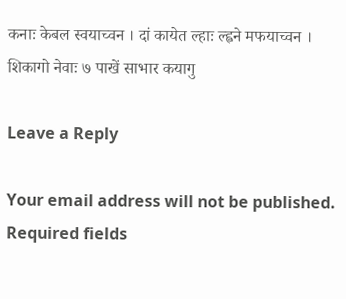कनाः केबल स्वयाच्वन । दां कायेत ल्हाः ल्ह्वने मफयाच्वन ।
शिकागो नेवाः ७ पाखें साभार कयागु

Leave a Reply

Your email address will not be published. Required fields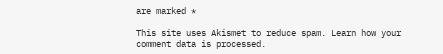are marked *

This site uses Akismet to reduce spam. Learn how your comment data is processed.